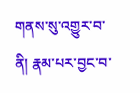གནས་སུ་འགྱུར་བ་ནི། རྣམ་པར་བྱང་བ་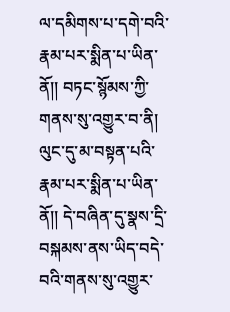ལ་དམིགས་པ་དགེ་བའི་རྣམ་པར་སྨིན་པ་ཡིན་ནོ།། བཏང་སྙོམས་ཀྱི་གནས་སུ་འགྱུར་བ་ནི། ལུང་དུ་མ་བསྟན་པའི་རྣམ་པར་སྨིན་པ་ཡིན་ནོ།། དེ་བཞིན་དུ་སྣས་དྲི་བསྐམས་ནས་ཡིད་བདེ་བའི་གནས་སུ་འགྱུར་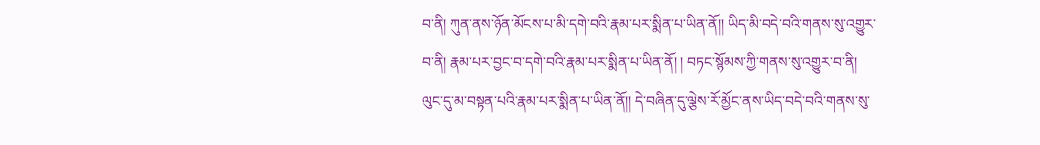བ་ནི། ཀུན་ནས་ཉོན་མོངས་པ་མི་དགེ་བའི་རྣམ་པར་སྨིན་པ་ཡིན་ནོ།། ཡིད་མི་བདེ་བའི་གནས་སུ་འགྱུར་བ་ནི། རྣམ་པར་བྱང་བ་དགེ་བའི་རྣམ་པར་སྨིན་པ་ཡིན་ནོ། ། བཏང་སྙོམས་ཀྱི་གནས་སུ་འགྱུར་བ་ནི། ལུང་དུ་མ་བསྟན་པའི་རྣམ་པར་སྨིན་པ་ཡིན་ནོ།། དེ་བཞིན་དུ་ལྕེས་རོ་མྱོང་ནས་ཡིད་བདེ་བའི་གནས་སུ་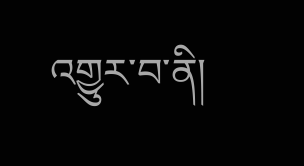འགྱུར་བ་ནི།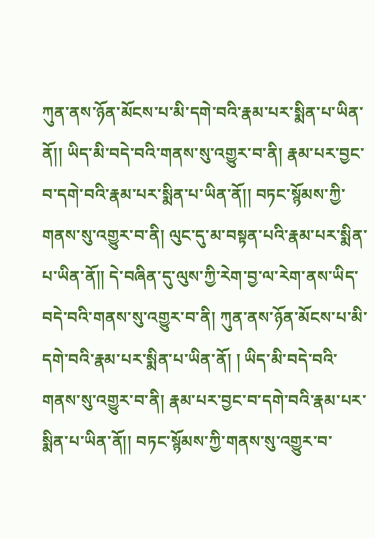ཀུན་ནས་ཉོན་མོངས་པ་མི་དགེ་བའི་རྣམ་པར་སྨིན་པ་ཡིན་ནོ།། ཡིད་མི་བདེ་བའི་གནས་སུ་འགྱུར་བ་ནི། རྣམ་པར་བྱང་བ་དགེ་བའི་རྣམ་པར་སྨིན་པ་ཡིན་ནོ།། བཏང་སྙོམས་ཀྱི་གནས་སུ་འགྱུར་བ་ནི། ལུང་དུ་མ་བསྟན་པའི་རྣམ་པར་སྨིན་པ་ཡིན་ནོ།། དེ་བཞིན་དུ་ལུས་ཀྱི་རེག་བྱ་ལ་རེག་ནས་ཡིད་བདེ་བའི་གནས་སུ་འགྱུར་བ་ནི། ཀུན་ནས་ཉོན་མོངས་པ་མི་དགེ་བའི་རྣམ་པར་སྨིན་པ་ཡིན་ནོ། ། ཡིད་མི་བདེ་བའི་གནས་སུ་འགྱུར་བ་ནི། རྣམ་པར་བྱང་བ་དགེ་བའི་རྣམ་པར་སྨིན་པ་ཡིན་ནོ།། བཏང་སྙོམས་ཀྱི་གནས་སུ་འགྱུར་བ་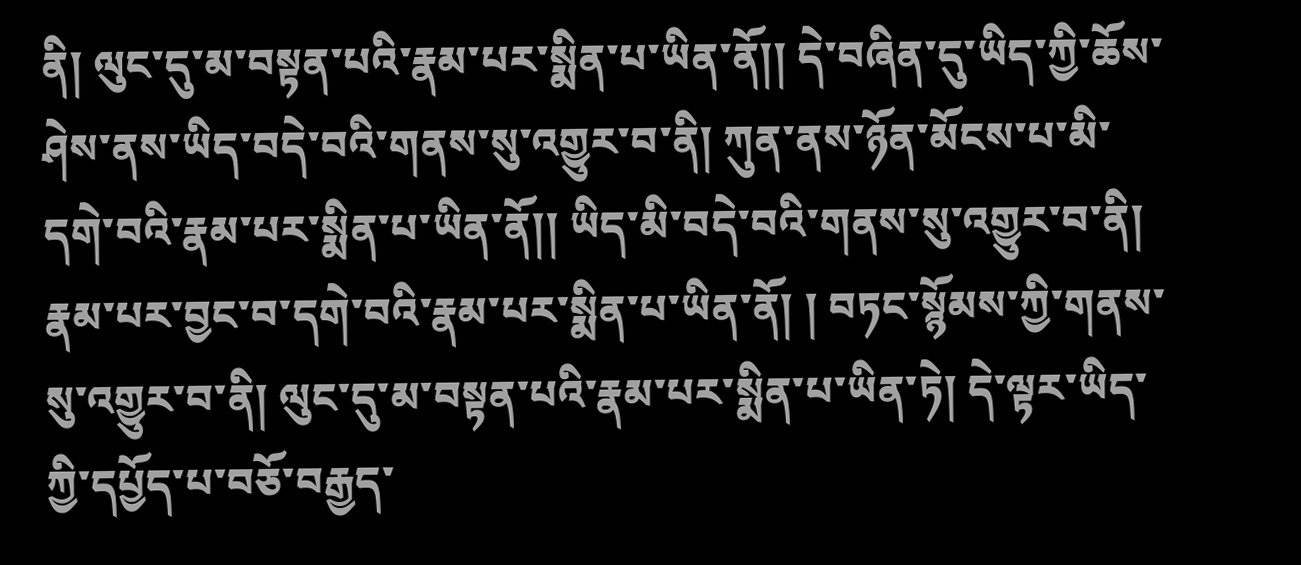ནི། ལུང་དུ་མ་བསྟན་པའི་རྣམ་པར་སྨིན་པ་ཡིན་ནོ།། དེ་བཞིན་དུ་ཡིད་ཀྱི་ཆོས་ཤེས་ནས་ཡིད་བདེ་བའི་གནས་སུ་འགྱུར་བ་ནི། ཀུན་ནས་ཉོན་མོངས་པ་མི་དགེ་བའི་རྣམ་པར་སྨིན་པ་ཡིན་ནོ།། ཡིད་མི་བདེ་བའི་གནས་སུ་འགྱུར་བ་ནི། རྣམ་པར་བྱང་བ་དགེ་བའི་རྣམ་པར་སྨིན་པ་ཡིན་ནོ། ། བཏང་སྙོམས་ཀྱི་གནས་སུ་འགྱུར་བ་ནི། ལུང་དུ་མ་བསྟན་པའི་རྣམ་པར་སྨིན་པ་ཡིན་ཏེ། དེ་ལྟར་ཡིད་ཀྱི་དཔྱོད་པ་བཅོ་བརྒྱད་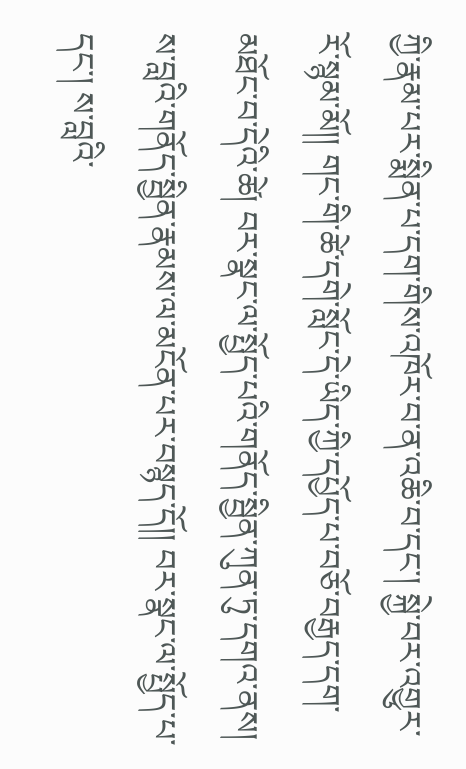ཀྱི་རྣམ་པར་སྨིན་པ་དག་གིས་འཁོར་བ་ན་འཆི་བ་དང་། སྐྱེ་བར་འགྱུར་རོ་སྙམ་མོ།། གང་གི་ཚེ་དགེ་སློང་དེ་ཡིད་ཀྱི་དཔྱོད་པ་བཅོ་བརྒྱད་དག་མཐོང་བ་དེའི་ཚེ། བར་སྣང་ལ་སྤྱོད་པའི་གནོད་སྦྱིན་ཀུན་ཏུ་དགའ་ནས། ས་བླའི་གནོད་སྦྱིན་རྣམས་ལ་མངོན་པར་བསྙད་དོ།། བར་སྣང་ལ་སྤྱོད་པ་དང་། ས་བླའི་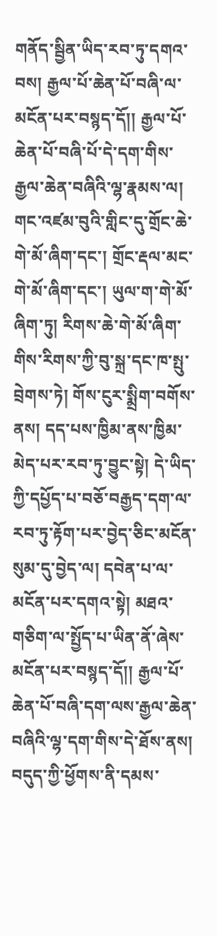གནོད་སྦྱིན་ཡིད་རབ་ཏུ་དགའ་བས། རྒྱལ་པོ་ཆེན་པོ་བཞི་ལ་མངོན་པར་བསྙད་དོ།། རྒྱལ་པོ་ཆེན་པོ་བཞི་པོ་དེ་དག་གིས་རྒྱལ་ཆེན་བཞིའི་ལྷ་རྣམས་ལ། གང་འཛམ་བུའི་གླིང་དུ་གྲོང་ཆེ་གེ་མོ་ཞིག་དང་། གྲོང་རྡལ་མང་གེ་མོ་ཞིག་དང་། ཡུལ་ག་གེ་མོ་ཞིག་ཏུ། རིགས་ཆེ་གེ་མོ་ཞིག་གིས་རིགས་ཀྱི་བུ་སྐྲ་དང་ཁ་སྤུ་བྲེགས་ཏེ། གོས་ངུར་སྨྲིག་བགོས་ནས། དད་པས་ཁྱིམ་ནས་ཁྱིམ་མེད་པར་རབ་ཏུ་བྱུང་སྟེ། དེ་ཡིད་ཀྱི་དཔྱོད་པ་བཅོ་བརྒྱད་དག་ལ་རབ་ཏུ་རྟོག་པར་བྱེད་ཅིང་མངོན་སུམ་དུ་བྱེད་ལ། དབེན་པ་ལ་མངོན་པར་དགའ་སྟེ། མཐའ་གཅིག་ལ་སྤྱོད་པ་ཡིན་ནོ་ཞེས་མངོན་པར་བསྙད་དོ།། རྒྱལ་པོ་ཆེན་པོ་བཞི་དག་ལས་རྒྱལ་ཆེན་བཞིའི་ལྷ་དག་གིས་དེ་ཐོས་ནས། བདུད་ཀྱི་ཕྱོགས་ནི་དམས་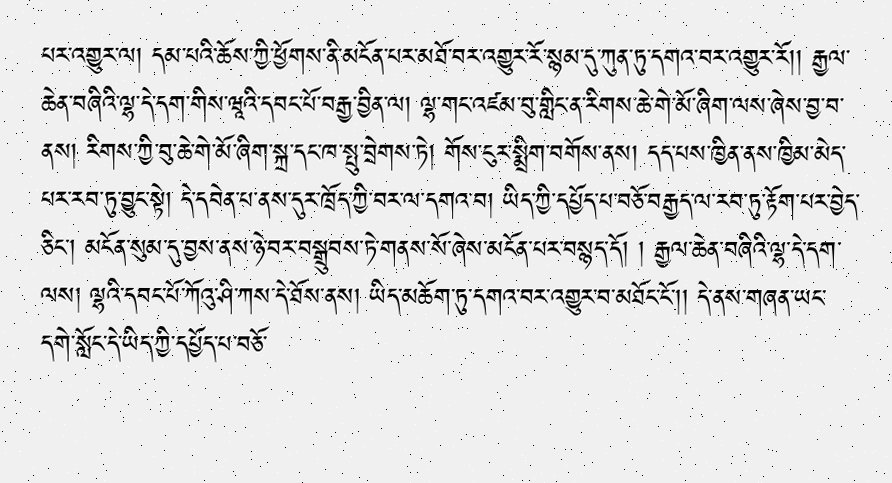པར་འགྱུར་ལ། དམ་པའི་ཆོས་ཀྱི་ཕྱོགས་ནི་མངོན་པར་མཐོ་བར་འགྱུར་རོ་སྙམ་དུ་ཀུན་ཏུ་དགའ་བར་འགྱུར་རོ།། རྒྱལ་ཆེན་བཞིའི་ལྷ་དེ་དག་གིས་ཝཱའི་དབང་པོ་བརྒྱ་བྱིན་ལ། ལྷ་གང་འཛམ་བུ་གླིང་ན་རིགས་ཆེ་གེ་མོ་ཞིག་ལས་ཞེས་བྱ་བ་ནས། རིགས་ཀྱི་བུ་ཆེ་གེ་མོ་ཞིག་སྐྲ་དང་ཁ་སྤུ་བྲེགས་ཏེ། གོས་ངུར་སྨྲིག་བགོས་ནས། དད་པས་ཁྱིན་ནས་ཁྱིམ་མེད་པར་རབ་ཏུ་བྱུང་སྟེ། དེ་དབེན་པ་ནས་དུར་ཁྲོད་ཀྱི་བར་ལ་དགའ་བ། ཡིད་ཀྱི་དཔྱོད་པ་བཅོ་བརྒྱད་ལ་རབ་ཏུ་རྟོག་པར་བྱེད་ཅིང་། མངོན་སུམ་དུ་བྱས་ནས་ཉེ་བར་བསྒྲུབས་ཏེ་གནས་སོ་ཞེས་མངོན་པར་བསྙད་དོ། ། རྒྱལ་ཆེན་བཞིའི་ལྷ་དེ་དག་ལས། ལྷའི་དབང་པོ་ཀོའུ་ཤི་ཀས་དེ་ཐོས་ནས། ཡིད་མཆོག་ཏུ་དགའ་བར་འགྱུར་བ་མཐོང་ངོ་།། དེ་ནས་གཞན་ཡང་དགེ་སློང་དེ་ཡིད་ཀྱི་དཔྱོད་པ་བཅོ་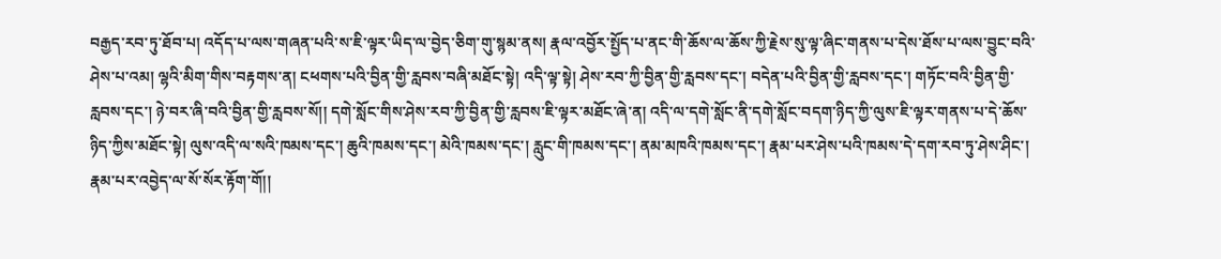བརྒྱད་རབ་ཏུ་ཐོབ་པ། འདོད་པ་ལས་གཞན་པའི་ས་ཇི་ལྟར་ཡིད་ལ་བྱེད་ཅིག་གུ་སྙམ་ནས། རྣལ་འབྱོར་སྤྱོད་པ་ནང་གི་ཆོས་ལ་ཆོས་ཀྱི་རྗེས་སུ་ལྟ་ཞིང་གནས་པ་དེས་ཐོས་པ་ལས་བྱུང་བའི་ཤེས་པ་འམ། ལྷའི་མིག་གིས་བརྟགས་ན། ངཕགས་པའི་བྱིན་གྱི་རླབས་བཞི་མཐོང་སྟེ། འདི་ལྟ་སྟེ། ཤེས་རབ་ཀྱི་བྱིན་གྱི་རླབས་དང་། བདེན་པའི་བྱིན་གྱི་རླབས་དང་། གཏོང་བའི་བྱིན་གྱི་རླབས་དང་། ཉེ་བར་ཞི་བའི་བྱིན་གྱི་རླབས་སོ།། དགེ་སློང་གིས་ཤེས་རབ་ཀྱི་བྱིན་གྱི་རླབས་ཇི་ལྟར་མཐོང་ཞེ་ན། འདི་ལ་དགེ་སློང་ནི་དགེ་སློང་བདག་ཉིད་ཀྱི་ལུས་ཇི་ལྟར་གནས་པ་དེ་ཆོས་ཉིད་ཀྱིས་མཐོང་སྟེ། ལུས་འདི་ལ་སའི་ཁམས་དང་། ཆུའི་ཁམས་དང་། མེའི་ཁམས་དང་། རླུང་གི་ཁམས་དང་། ནམ་མཁའི་ཁམས་དང་། རྣམ་པར་ཤེས་པའི་ཁམས་དེ་དག་རབ་ཏུ་ཤེས་ཤིང་། རྣམ་པར་འབྱེད་ལ་སོ་སོར་རྟོག་གོ།།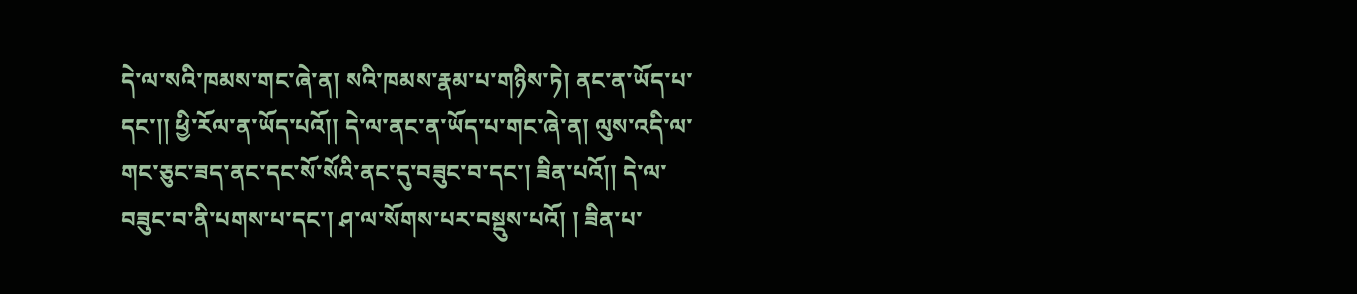དེ་ལ་སའི་ཁམས་གང་ཞེ་ན། སའི་ཁམས་རྣམ་པ་གཉིས་ཏེ། ནང་ན་ཡོད་པ་དང་།། ཕྱི་རོལ་ན་ཡོད་པའོ།། དེ་ལ་ནང་ན་ཡོད་པ་གང་ཞེ་ན། ལུས་འདི་ལ་གང་ཅུང་ཟད་ནང་དང་སོ་སོའི་ནང་དུ་བཟུང་བ་དང་། ཟིན་པའོ།། དེ་ལ་བཟུང་བ་ནི་པགས་པ་དང་། ཤ་ལ་སོགས་པར་བསྡུས་པའོ། ། ཟིན་པ་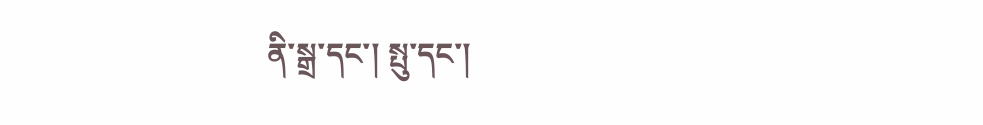ནི་སྒྲ་དང་། སྤུ་དང་།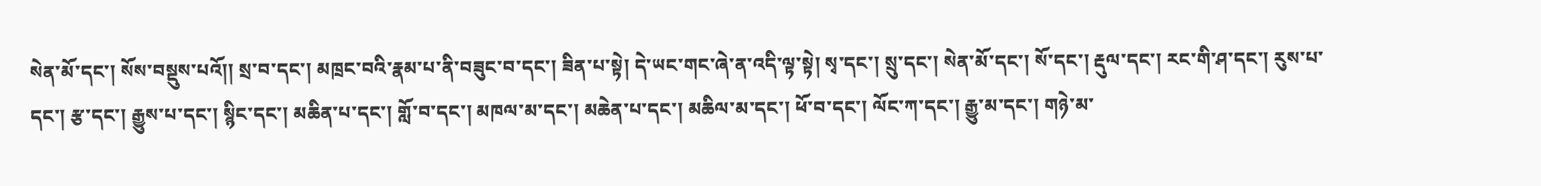སེན་མོ་དང་། སོས་བསྡུས་པའོ།། སྲ་བ་དང་། མཁྲང་བའི་རྣམ་པ་ནི་བཟུང་བ་དང་། ཟིན་པ་སྟེ། དེ་ཡང་གང་ཞེ་ན་འདི་ལྟ་སྟེ། སྭ་དང་། སྲུ་དང་། སེན་མོ་དང་། སོ་དང་། རྡུལ་དང་། རང་གི་ཤ་དང་། རུས་པ་དང་། རྩ་དང་། རྒྱུས་པ་དང་། སྙིང་དང་། མཆིན་པ་དང་། གློ་བ་དང་། མཁལ་མ་དང་། མཆེན་པ་དང་། མཆིལ་མ་དང་། ཕོ་བ་དང་། ལོང་ཀ་དང་། རྒྱུ་མ་དང་། གཉེ་མ་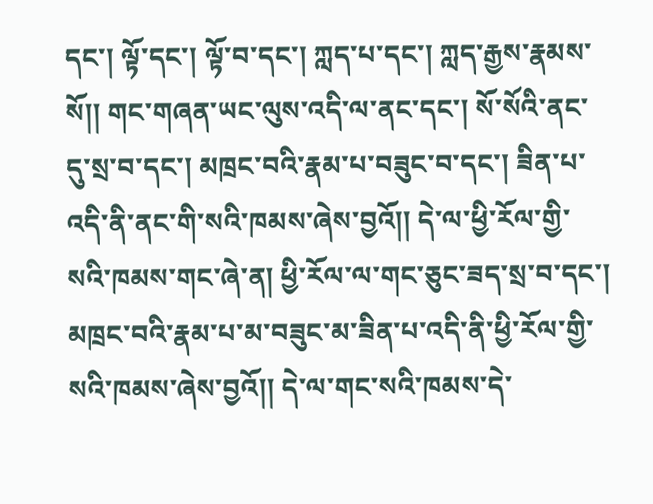དང་། ལྟོ་དང་། ལྟོ་བ་དང་། ཀླད་པ་དང་། ཀླད་རྒྱས་རྣམས་སོ།། གང་གཞན་ཡང་ལུས་འདི་ལ་ནང་དང་། སོ་སོའི་ནང་དུ་སྲ་བ་དང་། མཁྲང་བའི་རྣམ་པ་བཟུང་བ་དང་། ཟིན་པ་འདི་ནི་ནང་གི་སའི་ཁམས་ཞེས་བྱའོ།། དེ་ལ་ཕྱི་རོལ་གྱི་སའི་ཁམས་གང་ཞེ་ན། ཕྱི་རོལ་ལ་གང་ཅུང་ཟད་སྲ་བ་དང་། མཁྲང་བའི་རྣམ་པ་མ་བཟུང་མ་ཟིན་པ་འདི་ནི་ཕྱི་རོལ་གྱི་སའི་ཁམས་ཞེས་བྱའོ།། དེ་ལ་གང་སའི་ཁམས་དེ་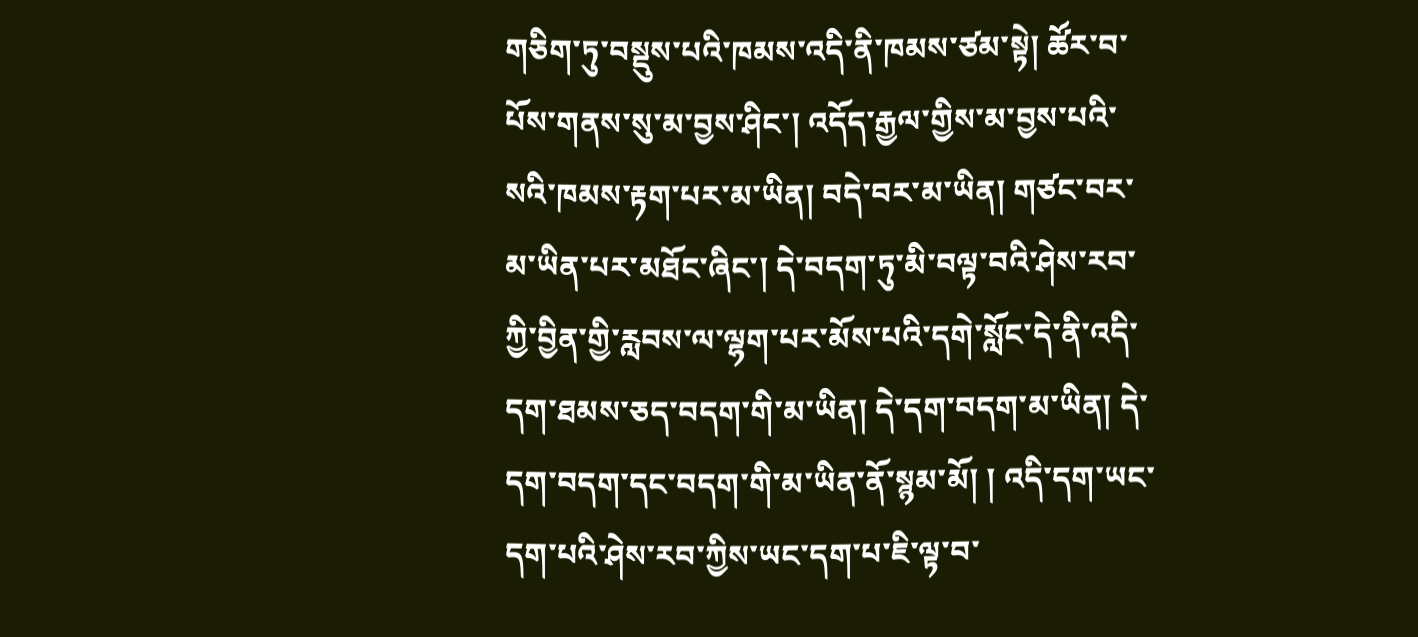གཅིག་ཏུ་བསྡུས་པའི་ཁམས་འདི་ནི་ཁམས་ཙམ་སྟེ། ཚོར་བ་པོས་གནས་སུ་མ་བྱས་ཤིང་། འདོད་རྒྱལ་གྱིས་མ་བྱས་པའི་སའི་ཁམས་རྟག་པར་མ་ཡིན། བདེ་བར་མ་ཡིན། གཙང་བར་མ་ཡིན་པར་མཐོང་ཞིང་། དེ་བདག་ཏུ་མི་བལྟ་བའི་ཤེས་རབ་ཀྱི་བྱིན་གྱི་རླབས་ལ་ལྷག་པར་མོས་པའི་དགེ་སློང་དེ་ནི་འདི་དག་ཐམས་ཅད་བདག་གི་མ་ཡིན། དེ་དག་བདག་མ་ཡིན། དེ་དག་བདག་དང་བདག་གི་མ་ཡིན་ནོ་སྙམ་མོ། ། འདི་དག་ཡང་དག་པའི་ཤེས་རབ་ཀྱིས་ཡང་དག་པ་ཇི་ལྟ་བ་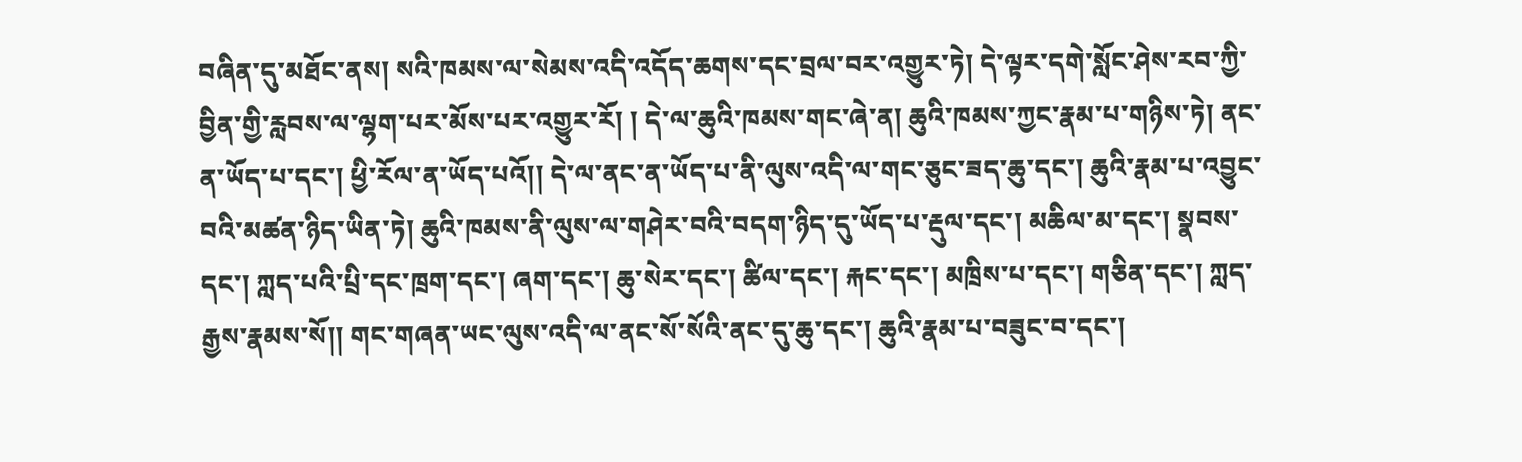བཞིན་དུ་མཐོང་ནས། སའི་ཁམས་ལ་སེམས་འདི་འདོད་ཆགས་དང་བྲལ་བར་འགྱུར་ཏེ། དེ་ལྟར་དགེ་སློང་ཤེས་རབ་ཀྱི་བྱིན་གྱི་རླབས་ལ་ལྷག་པར་མོས་པར་འགྱུར་རོ། ། དེ་ལ་ཆུའི་ཁམས་གང་ཞེ་ན། ཆུའི་ཁམས་ཀྱང་རྣམ་པ་གཉིས་ཏེ། ནང་ན་ཡོད་པ་དང་། ཕྱི་རོལ་ན་ཡོད་པའོ།། དེ་ལ་ནང་ན་ཡོད་པ་ནི་ལུས་འདི་ལ་གང་ཅུང་ཟད་ཆུ་དང་། ཆུའི་རྣམ་པ་འབྱུང་བའི་མཚན་ཉིད་ཡིན་ཏེ། ཆུའི་ཁམས་ནི་ལུས་ལ་གཤེར་བའི་བདག་ཉིད་དུ་ཡོད་པ་རྡུལ་དང་། མཆིལ་མ་དང་། སྣབས་དང་། ཀླད་པའི་པྲི་དང་ཁྲག་དང་། ཞག་དང་། ཆུ་སེར་དང་། ཚིལ་དང་། རྐང་དང་། མཁྲིས་པ་དང་། གཅིན་དང་། ཀླད་རྒྱས་རྣམས་སོ།། གང་གཞན་ཡང་ལུས་འདི་ལ་ནང་སོ་སོའི་ནང་དུ་ཆུ་དང་། ཆུའི་རྣམ་པ་བཟུང་བ་དང་།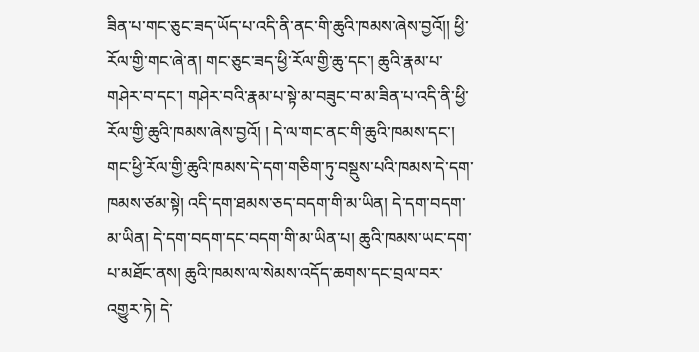ཟིན་པ་གང་ཅུང་ཟད་ཡོད་པ་འདི་ནི་ནང་གི་ཆུའི་ཁམས་ཞེས་བྱའོ།། ཕྱི་རོལ་གྱི་གང་ཞེ་ན། གང་ཅུང་ཟད་ཕྱི་རོལ་གྱི་ཆུ་དང་། ཆུའི་རྣམ་པ་གཤེར་བ་དང་། གཤེར་བའི་རྣམ་པ་སྟེ་མ་བཟུང་བ་མ་ཟིན་པ་འདི་ནི་ཕྱི་རོལ་གྱི་ཆུའི་ཁམས་ཞེས་བྱའོ། ། དེ་ལ་གང་ནང་གི་ཆུའི་ཁམས་དང་། གང་ཕྱི་རོལ་གྱི་ཆུའི་ཁམས་དེ་དག་གཅིག་ཏུ་བསྡུས་པའི་ཁམས་དེ་དག་ཁམས་ཙམ་སྟེ། འདི་དག་ཐམས་ཅད་བདག་གི་མ་ཡིན། དེ་དག་བདག་མ་ཡིན། དེ་དག་བདག་དང་བདག་གི་མ་ཡིན་པ། ཆུའི་ཁམས་ཡང་དག་པ་མཐོང་ནས། ཆུའི་ཁམས་ལ་སེམས་འདོད་ཆགས་དང་བྲལ་བར་འགྱུར་ཏེ། དེ་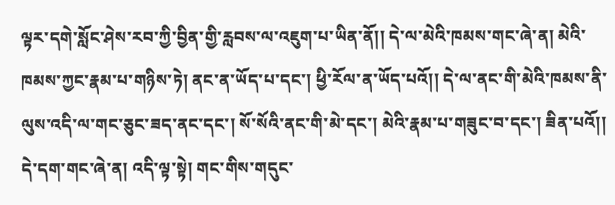ལྟར་དགེ་སློང་ཤེས་རབ་ཀྱི་བྱིན་གྱི་རླབས་ལ་འཇུག་པ་ཡིན་ནོ།། དེ་ལ་མེའི་ཁམས་གང་ཞེ་ན། མེའི་ཁམས་ཀྱང་རྣམ་པ་གཉིས་ཏེ། ནང་ན་ཡོད་པ་དང་། ཕྱི་རོལ་ན་ཡོད་པའོ།། དེ་ལ་ནང་གི་མེའི་ཁམས་ནི་ལུས་འདི་ལ་གང་ཅུང་ཟད་ནང་དང་། སོ་སོའི་ནང་གི་མེ་དང་། མེའི་རྣམ་པ་གཟུང་བ་དང་། ཟིན་པའོ།། དེ་དག་གང་ཞེ་ན། འདི་ལྟ་སྟེ། གང་གིས་གདུང་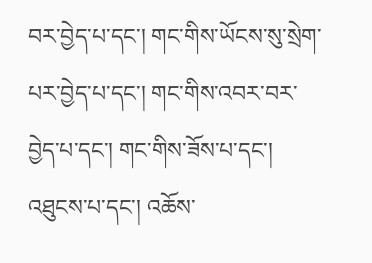བར་བྱེད་པ་དང་། གང་གིས་ཡོངས་སུ་སྲེག་པར་བྱེད་པ་དང་། གང་གིས་འབར་བར་བྱེད་པ་དང་། གང་གིས་ཟོས་པ་དང་། འཐུངས་པ་དང་། འཆོས་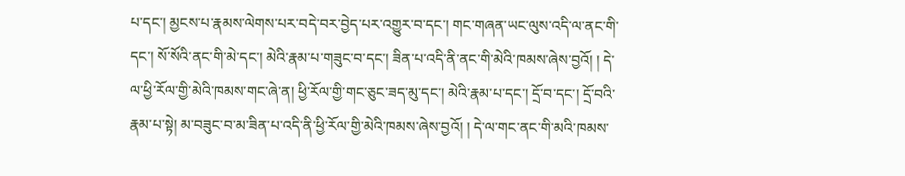པ་དང་། མྱངས་པ་རྣམས་ལེགས་པར་བདེ་བར་བྱེད་པར་འགྱུར་བ་དང་། གང་གཞན་ཡང་ལུས་འདི་ལ་ནང་གི་དང་། སོ་སོའི་ནང་གི་མེ་དང་། མེའི་རྣམ་པ་གཟུང་བ་དང་། ཟིན་པ་འདི་ནི་ནང་གི་མེའི་ཁམས་ཞེས་བྱའོ། ། དེ་ལ་ཕྱི་རོལ་གྱི་མེའི་ཁམས་གང་ཞེ་ན། ཕྱི་རོལ་གྱི་གང་ཅུང་ཟད་མུ་དང་། མེའི་རྣམ་པ་དང་། དྲོ་བ་དང་། དྲོ་བའི་རྣམ་པ་སྟེ། མ་བཟུང་བ་མ་ཟིན་པ་འདི་ནི་ཕྱི་རོལ་གྱི་མེའི་ཁམས་ཞེས་བྱའོ། ། དེ་ལ་གང་ནང་གི་མའི་ཁམས་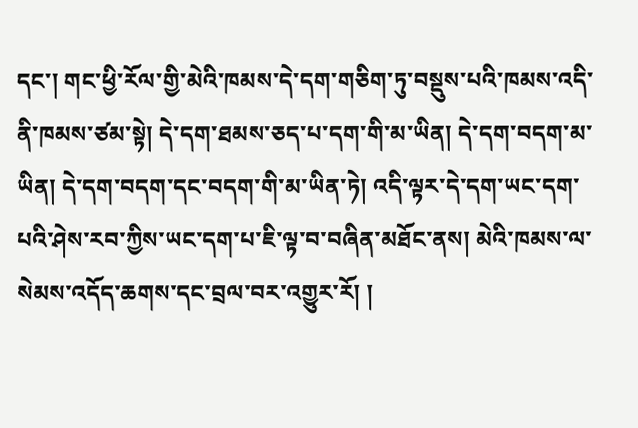དང་། གང་ཕྱི་རོལ་གྱི་མེའི་ཁམས་དེ་དག་གཅིག་ཏུ་བསྡུས་པའི་ཁམས་འདི་ནི་ཁམས་ཙམ་སྟེ། དེ་དག་ཐམས་ཅད་པ་དག་གི་མ་ཡིན། དེ་དག་བདག་མ་ཡིན། དེ་དག་བདག་དང་བདག་གི་མ་ཡིན་ཏེ། འདི་ལྟར་དེ་དག་ཡང་དག་པའི་ཤེས་རབ་ཀྱིས་ཡང་དག་པ་ཇི་ལྟ་བ་བཞིན་མཐོང་ནས། མེའི་ཁམས་ལ་སེམས་འདོད་ཆགས་དང་བྲལ་བར་འགྱུར་རོ། །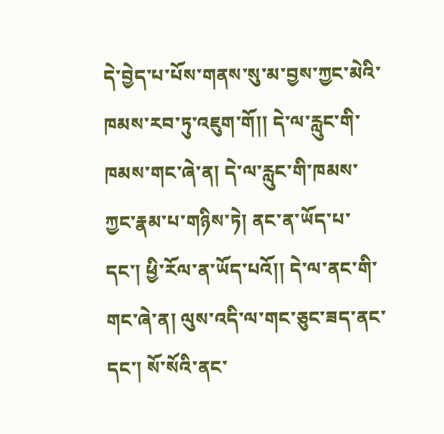དེ་བྱེད་པ་པོས་གནས་སུ་མ་བྱས་ཀྱང་མེའི་ཁམས་རབ་ཏུ་འཇུག་གོ།། དེ་ལ་རླུང་གི་ཁམས་གང་ཞེ་ན། དེ་ལ་རླུང་གི་ཁམས་ཀྱང་རྣམ་པ་གཉིས་ཏེ། ནང་ན་ཡོད་པ་དང་། ཕྱི་རོལ་ན་ཡོད་པའོ།། དེ་ལ་ནང་གི་གང་ཞེ་ན། ལུས་འདི་ལ་གང་ཅུང་ཟད་ནང་དང་། སོ་སོའི་ནང་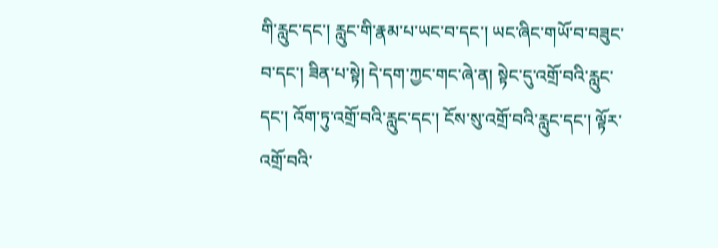གི་རླུང་དང་། རླུང་གི་རྣམ་པ་ཡང་བ་དང་། ཡང་ཞིང་གཡོ་བ་བཟུང་བ་དང་། ཟིན་པ་སྟེ། དེ་དག་ཀྱང་གང་ཞེ་ན། སྟེང་དུ་འགྲོ་བའི་རླུང་དང་། འོག་ཏུ་འགྲོ་བའི་རླུང་དང་། ངོས་སུ་འགྲོ་བའི་རླུང་དང་། ལྟོར་འགྲོ་བའི་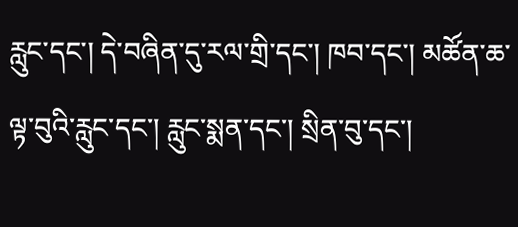རླུང་དང་། དེ་བཞིན་དུ་རལ་གྲི་དང་། ཁབ་དང་། མཚོན་ཆ་ལྟ་བུའི་རླུང་དང་། རླུང་སྨན་དང་། སྲིན་བུ་དང་།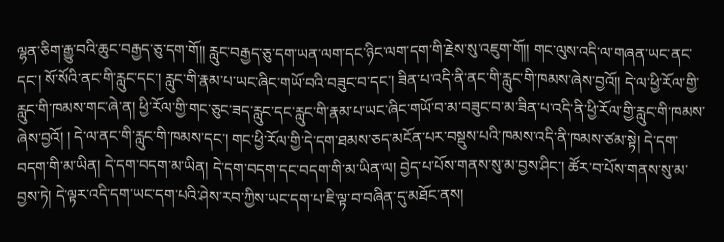ལྷན་ཅིག་རྒྱུ་བའི་ཆུང་བརྒྱད་ཅུ་དག་གོ།། རླུང་བརྒྱད་ཅུ་དག་ཡན་ལག་དང་ཉིང་ལག་དག་གི་རྗེས་སུ་འཇུག་གོ།། གང་ལུས་འདི་ལ་གཞན་ཡང་ནང་དང་། སོ་སོའི་ནང་གི་རླུང་དང་། རླུང་གི་རྣམ་པ་ཡང་ཞིང་གཡོ་བའི་བཟུང་བ་དང་། ཟིན་པ་འདི་ནི་ནང་གི་རླུང་གི་ཁམས་ཞེས་བྱའོ།། དེ་ལ་ཕྱི་རོལ་གྱི་རླུང་གི་ཁམས་གང་ཞེ་ན། ཕྱི་རོལ་གྱི་གང་ཅུང་ཟད་རླུང་དང་རླུང་གི་རྣམ་པ་ཡང་ཞིང་གཡོ་བ་མ་བཟུང་བ་མ་ཟིན་པ་འདི་ནི་ཕྱི་རོལ་གྱི་རླུང་གི་ཁམས་ཞེས་བྱའོ། ། དེ་ལ་ནང་གི་རླུང་གི་ཁམས་དང་། གང་ཕྱི་རོལ་གྱི་དེ་དག་ཐམས་ཅད་མངོན་པར་བསྡུས་པའི་ཁམས་འདི་ནི་ཁམས་ཙམ་སྟེ། དེ་དག་བདག་གི་མ་ཡིན། དེ་དག་བདག་མ་ཡིན། དེ་དག་བདག་དང་བདག་གི་མ་ཡིན་ལ། བྱེད་པ་པོས་གནས་སུ་མ་བྱས་ཤིང་། ཚོར་བ་པོས་གནས་སུ་མ་བྱས་ཏེ། དེ་ལྟར་འདི་དག་ཡང་དག་པའི་ཤེས་རབ་ཀྱིས་ཡང་དག་པ་ཇི་ལྟ་བ་བཞིན་དུ་མཐོང་ནས།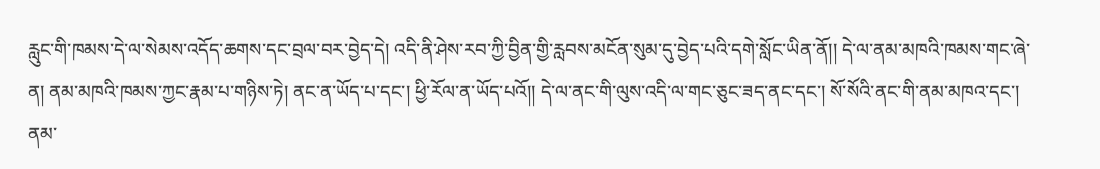རླུང་གི་ཁམས་དེ་ལ་སེམས་འདོད་ཆགས་དང་བྲལ་བར་བྱེད་དེ། འདི་ནི་ཤེས་རབ་ཀྱི་བྱིན་གྱི་རླབས་མངོན་སུམ་དུ་བྱེད་པའི་དགེ་སློང་ཡིན་ནོ།། དེ་ལ་ནམ་མཁའི་ཁམས་གང་ཞེ་ན། ནམ་མཁའི་ཁམས་ཀྱང་རྣམ་པ་གཉིས་ཏེ། ནང་ན་ཡོད་པ་དང་། ཕྱི་རོལ་ན་ཡོད་པའོ།། དེ་ལ་ནང་གི་ལུས་འདི་ལ་གང་ཅུང་ཟད་ནང་དང་། སོ་སོའི་ནང་གི་ནམ་མཁའ་དང་། ནམ་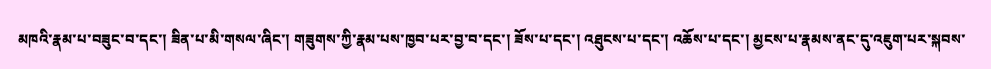མཁའི་རྣམ་པ་བཟུང་བ་དང་། ཟིན་པ་མི་གསལ་ཞིང་། གཟུགས་ཀྱི་རྣམ་པས་ཁྱབ་པར་བྱ་བ་དང་། ཟོས་པ་དང་། འཐུངས་པ་དང་། འཆོས་པ་དང་། མྱངས་པ་རྣམས་ནང་དུ་འཇུག་པར་སྐབས་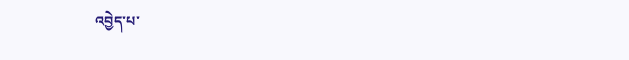འབྱེད་པ་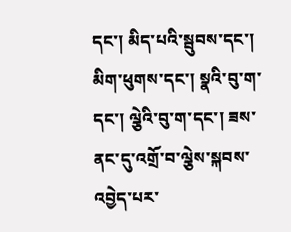དང་། མིད་པའི་སྦུབས་དང་། མིག་ཕུགས་དང་། སྣའི་བུ་ག་དང་། ལྕེའི་བུ་ག་དང་། ཟས་ནང་དུ་འགྲོ་བ་ལྕེས་སྐབས་འབྱེད་པར་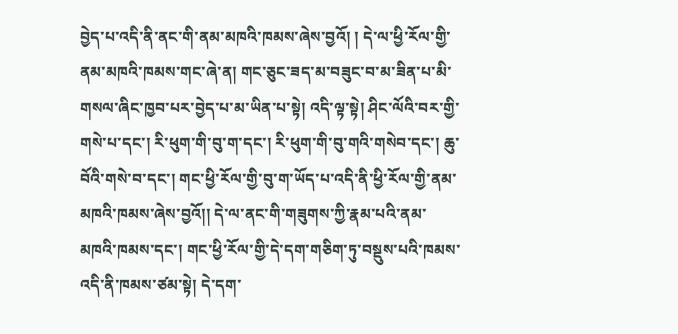བྱེད་པ་འདི་ནི་ནང་གི་ནམ་མཁའི་ཁམས་ཞེས་བྱའོ། ། དེ་ལ་ཕྱི་རོལ་གྱི་ནམ་མཁའི་ཁམས་གང་ཞེ་ན། གང་ཅུང་ཟད་མ་བཟུང་བ་མ་ཟིན་པ་མི་གསལ་ཞིང་ཁྱབ་པར་བྱེད་པ་མ་ཡིན་པ་སྟེ། འདི་ལྟ་སྟེ། ཤིང་ལོའི་བར་གྱི་གསེ་པ་དང་། རི་ཕུག་གི་བུ་ག་དང་། རི་ཕུག་གི་བུ་གའི་གསེབ་དང་། ཆུ་བོའི་གསེ་བ་དང་། གང་ཕྱི་རོལ་གྱི་བུ་ག་ཡོད་པ་འདི་ནི་ཕྱི་རོལ་གྱི་ནམ་མཁའི་ཁམས་ཞེས་བྱའོ།། དེ་ལ་ནང་གི་གཟུགས་ཀྱི་རྣམ་པའི་ནམ་མཁའི་ཁམས་དང་། གང་ཕྱི་རོལ་གྱི་དེ་དག་གཅིག་ཏུ་བསྡུས་པའི་ཁམས་འདི་ནི་ཁམས་ཙམ་སྟེ། དེ་དག་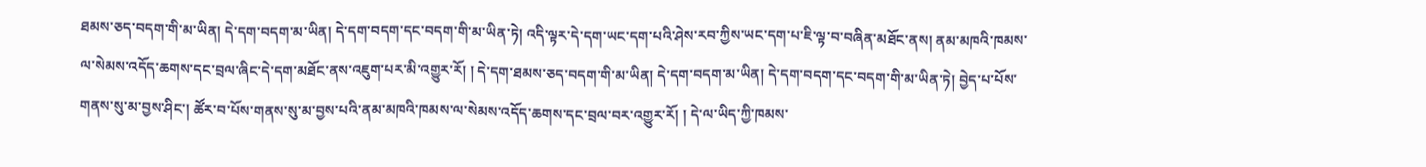ཐམས་ཅད་བདག་གི་མ་ཡིན། དེ་དག་བདག་མ་ཡིན། དེ་དག་བདག་དང་བདག་གི་མ་ཡིན་ཏེ། འདི་ལྟར་དེ་དག་ཡང་དག་པའི་ཤེས་རབ་ཀྱིས་ཡང་དག་པ་ཇི་ལྟ་བ་བཞིན་མཐོང་ནས། ནམ་མཁའི་ཁམས་ལ་སེམས་འདོད་ཆགས་དང་བྲལ་ཞིང་དེ་དག་མཐོང་ནས་འཇུག་པར་མི་འགྱུར་རོ། ། དེ་དག་ཐམས་ཅད་བདག་གི་མ་ཡིན། དེ་དག་བདག་མ་ཡིན། དེ་དག་བདག་དང་བདག་གི་མ་ཡིན་ཏེ། བྱེད་པ་པོས་གནས་སུ་མ་བྱས་ཤིང་། ཚོར་བ་པོས་གནས་སུ་མ་བྱས་པའི་ནམ་མཁའི་ཁམས་ལ་སེམས་འདོད་ཆགས་དང་བྲལ་བར་འགྱུར་རོ། ། དེ་ལ་ཡིད་ཀྱི་ཁམས་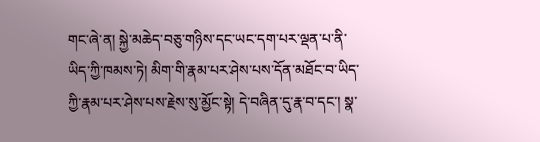གང་ཞེ་ན། སྐྱེ་མཆེད་བཅུ་གཉིས་དང་ཡང་དག་པར་ལྡན་པ་ནི་ཡིད་ཀྱི་ཁམས་ཏེ། མིག་གི་རྣམ་པར་ཤེས་པས་དོན་མཐོང་བ་ཡིད་ཀྱི་རྣམ་པར་ཤེས་པས་རྗེས་སུ་མྱོང་སྟེ། དེ་བཞིན་དུ་རྣ་བ་དང་། སྣ་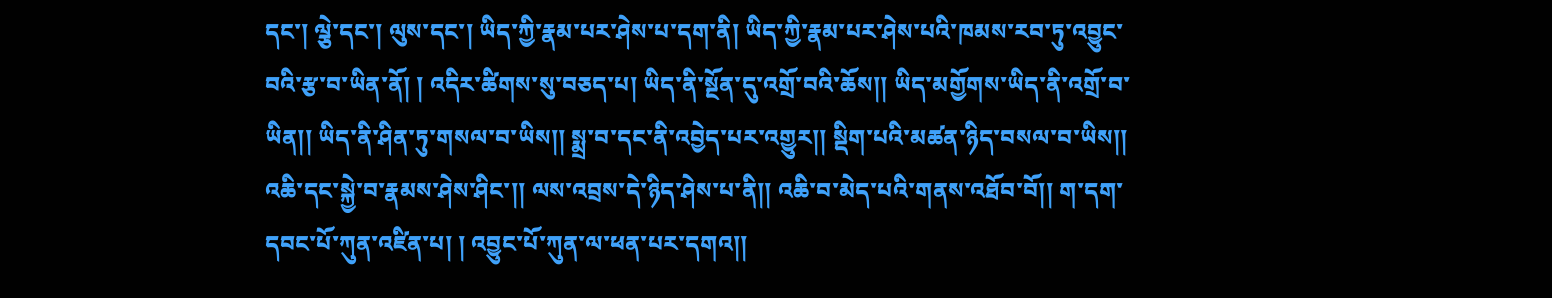དང་། ལྕེ་དང་། ལུས་དང་། ཡིད་ཀྱི་རྣམ་པར་ཤེས་པ་དག་ནི། ཡིད་ཀྱི་རྣམ་པར་ཤེས་པའི་ཁམས་རབ་ཏུ་འབྱུང་བའི་རྩ་བ་ཡིན་ནོ། ། འདིར་ཚིགས་སུ་བཅད་པ། ཡིད་ནི་སྔོན་དུ་འགྲོ་བའི་ཆོས།། ཡིད་མགྱོགས་ཡིད་ནི་འགྲོ་བ་ཡིན།། ཡིད་ནི་ཤིན་ཏུ་གསལ་བ་ཡིས།། སྨྲ་བ་དང་ནི་འབྱེད་པར་འགྱུར།། སྡིག་པའི་མཚན་ཉིད་བསལ་བ་ཡིས།། འཆི་དང་སྐྱེ་བ་རྣམས་ཤེས་ཤིང་།། ལས་འབྲས་དེ་ཉིད་ཤེས་པ་ནི།། འཆི་བ་མེད་པའི་གནས་འཐོབ་བོ།། ག་དག་དབང་པོ་ཀུན་འཛིན་པ། ། འབྱུང་པོ་ཀུན་ལ་ཕན་པར་དགའ།།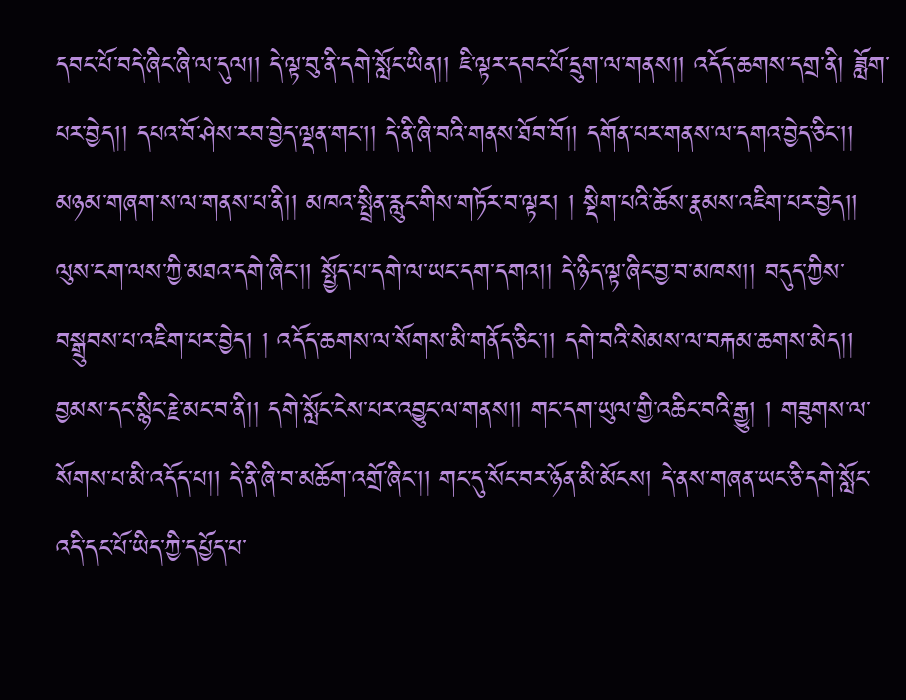དབང་པོ་བདེ་ཞིང་ཞི་ལ་དུལ།། དེ་ལྟ་བུ་ནི་དགེ་སློང་ཡིན།། ཇི་ལྟར་དབང་པོ་དྲུག་ལ་གནས།། འདོད་ཆགས་དགྲ་ནི། ཟློག་པར་བྱེད།། དཔའ་བོ་ཤེས་རབ་བྱེད་ལྡན་གང་།། དེ་ནི་ཞི་བའི་གནས་ཐོབ་བོ།། དགོན་པར་གནས་ལ་དགའ་བྱེད་ཅིང་།། མཉམ་གཞག་ས་ལ་གནས་པ་ནི།། མཁའ་སྤྲིན་རླུང་གིས་གཏོར་བ་ལྟར། ། སྡིག་པའི་ཆོས་རྣམས་འཇིག་པར་བྱེད།། ལུས་ངག་ལས་ཀྱི་མཐའ་དགེ་ཞིང་།། སྤྱོད་པ་དགེ་ལ་ཡང་དག་དགའ།། དེ་ཉིད་ལྟ་ཞིང་བྱ་བ་མཁས།། བདུད་ཀྱིས་བསྒྲུབས་པ་འཇིག་པར་བྱེད། ། འདོད་ཆགས་ལ་སོགས་མི་གནོད་ཅིང་།། དགེ་བའི་སེམས་ལ་བརྐམ་ཆགས་མེད།། བྱམས་དང་སྙིང་རྗེ་མང་བ་ནི།། དགེ་སློང་ངེས་པར་འབྱུང་ལ་གནས།། གང་དག་ཡུལ་གྱི་འཆིང་བའི་རྒྱུ། ། གཟུགས་ལ་སོགས་པ་མི་འདོད་པ།། དེ་ནི་ཞི་བ་མཆོག་འགྲོ་ཞིང་།། གང་དུ་སོང་བར་ཉོན་མི་མོངས། དེ་ནས་གཞན་ཡང་ཅི་དགེ་སློང་འདི་དང་པོ་ཡིད་ཀྱི་དཔྱོད་པ་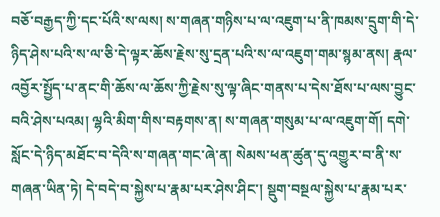བཅོ་བརྒྱད་ཀྱི་དང་པོའི་ས་ལས། ས་གཞན་གཉིས་པ་ལ་འཇུག་པ་ནི་ཁམས་དྲུག་གི་དེ་ཉིད་ཤེས་པའི་ས་ལ་ཅི་དེ་ལྟར་ཆོས་རྗེས་སུ་དྲན་པའི་ས་ལ་འཇུག་གམ་སྙམ་ནས། རྣལ་འབྱོར་སྤྱོད་པ་ནང་གི་ཆོས་ལ་ཆོས་ཀྱི་རྗེས་སུ་ལྟ་ཞིང་གནས་པ་དེས་ཐོས་པ་ལས་བྱུང་བའི་ཤེས་པའམ། ལྷའི་མིག་གིས་བརྟགས་ན། ས་གཞན་གསུམ་པ་ལ་འཇུག་གོ། དགེ་སློང་དེ་ཉིད་མཐོང་བ་དེའི་ས་གཞན་གང་ཞེ་ན། སེམས་ཕན་ཚུན་དུ་འགྱུར་བ་ནི་ས་གཞན་ཡིན་ཏེ། དེ་བདེ་བ་སྐྱེས་པ་རྣམ་པར་ཤེས་ཤིང་། སྡུག་བསྔལ་སྐྱེས་པ་རྣམ་པར་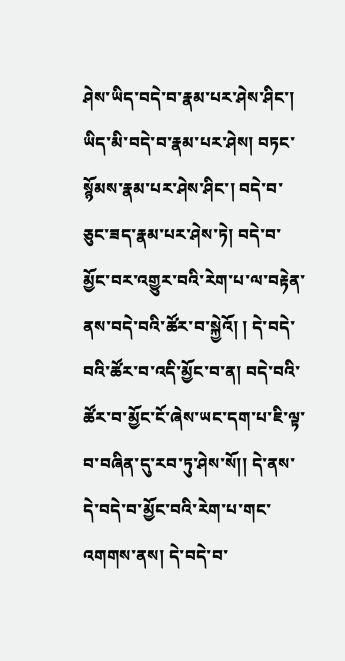ཤེས་ཡིད་བདེ་བ་རྣམ་པར་ཤེས་ཤིང་། ཡིད་མི་བདེ་བ་རྣམ་པར་ཤེས། བཏང་སྙོམས་རྣམ་པར་ཤེས་ཤིང་། བདེ་བ་ཅུང་ཟད་རྣམ་པར་ཤེས་ཏེ། བདེ་བ་མྱོང་བར་འགྱུར་བའི་རེག་པ་ལ་བརྟེན་ནས་བདེ་བའི་ཚོར་བ་སྐྱེའོ། ། དེ་བདེ་བའི་ཚོར་བ་འདི་མྱོང་བ་ན། བདེ་བའི་ཚོར་བ་མྱོང་ངོ་ཞེས་ཡང་དག་པ་ཇི་ལྟ་བ་བཞིན་དུ་རབ་ཏུ་ཤེས་སོ།། དེ་ནས་དེ་བདེ་བ་མྱོང་བའི་རེག་པ་གང་འགགས་ནས། དེ་བདེ་བ་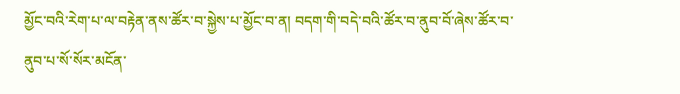མྱོང་བའི་རེག་པ་ལ་བརྟེན་ནས་ཚོར་བ་སྐྱེས་པ་མྱོང་བ་ན། བདག་གི་བདེ་བའི་ཚོར་བ་ནུབ་བོ་ཞེས་ཚོར་བ་ནུབ་པ་སོ་སོར་མངོན་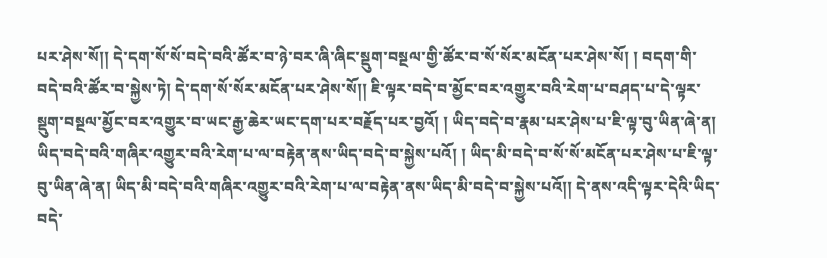པར་ཤེས་སོ།། དེ་དག་སོ་སོ་བདེ་བའི་ཚོར་བ་ཉེ་བར་ཞི་ཞིང་སྡུག་བསྔལ་གྱི་ཚོར་བ་སོ་སོར་མངོན་པར་ཤེས་སོ། ། བདག་གི་བདེ་བའི་ཚོར་བ་སྐྱེས་ཏེ། དེ་དག་སོ་སོར་མངོན་པར་ཤེས་སོ།། ཇི་ལྟར་བདེ་བ་མྱོང་བར་འགྱུར་བའི་རེག་པ་བཤད་པ་དེ་ལྟར་སྡུག་བསྔལ་མྱོང་བར་འགྱུར་བ་ཡང་རྒྱ་ཆེར་ཡང་དག་པར་བརྗོད་པར་བྱའོ། ། ཡིད་བདེ་བ་རྣམ་པར་ཤེས་པ་ཇི་ལྟ་བུ་ཡིན་ཞེ་ན། ཡིད་བདེ་བའི་གཞིར་འགྱུར་བའི་རེག་པ་ལ་བརྟེན་ནས་ཡིད་བདེ་བ་སྐྱེས་པའོ། ། ཡིད་མི་བདེ་བ་སོ་སོ་མངོན་པར་ཤེས་པ་ཇི་ལྟ་བུ་ཡིན་ཞེ་ན། ཡིད་མི་བདེ་བའི་གཞིར་འགྱུར་བའི་རེག་པ་ལ་བརྟེན་ནས་ཡིད་མི་བདེ་བ་སྐྱེས་པའོ།། དེ་ནས་འདི་ལྟར་དེའི་ཡིད་བདེ་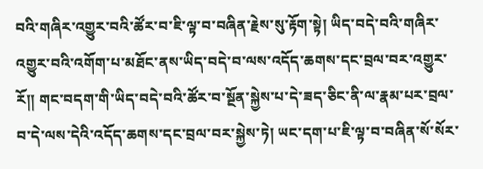བའི་གཞིར་འགྱུར་བའི་ཚོར་བ་ཇི་ལྟ་བ་བཞིན་རྗེས་སུ་རྟོག་སྟེ། ཡིད་བདེ་བའི་གཞིར་འགྱུར་བའི་འགོག་པ་མཐོང་ནས་ཡིད་བདེ་བ་ལས་འདོད་ཆགས་དང་བྲལ་བར་འགྱུར་རོ།། གང་བདག་གི་ཡིད་བདེ་བའི་ཚོར་བ་སྔོན་སྐྱེས་པ་དེ་ཟད་ཅིང་ནི་ལ་རྣམ་པར་བྲལ་བ་དེ་ལས་དེའི་འདོད་ཆགས་དང་བྲལ་བར་སྐྱེས་ཏེ། ཡང་དག་པ་ཇི་ལྟ་བ་བཞིན་སོ་སོར་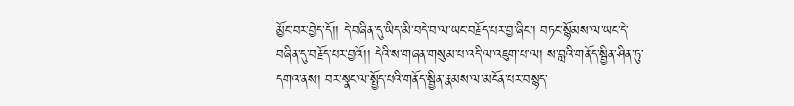མྱོང་བར་བྱེད་དོ།། དེ་བཞིན་དུ་ཡིད་མི་བདེ་བ་ལ་ཡང་བརྗོད་པར་བྱ་ཞིང་། བཏང་སྙོམས་ལ་ཡང་དེ་བཞིན་དུ་བརྗོད་པར་བྱའོ།། དེའི་ས་གཞན་གསུམ་པ་འདི་ལ་འཇུག་པ་ལ། ས་བླའི་གནོད་སྦྱིན་ཤིན་ཏུ་དགའ་ནས། བར་སྣང་ལ་སྤྱོད་པའི་གནོད་སྦྱིན་རྣམས་ལ་མངོན་པར་བསྙད་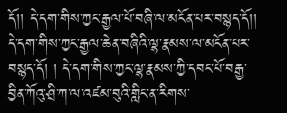དོ།། དེ་དག་གིས་ཀྱང་རྒྱལ་པོ་བཞི་ལ་མངོན་པར་བསྙད་དོ།། དེ་དག་གིས་ཀྱང་རྒྱལ་ཆེན་བཞིའི་ལྷ་རྣམས་ལ་མངོན་པར་བསྙད་དོ། ། དེ་དག་གིས་ཀྱང་ལྷ་རྣམས་ཀྱི་དབང་པོ་བརྒྱ་བྱིན་ཀོའུ་ཤྲི་ཀ་ལ་འཛམ་བུའི་གླིང་ན་རིགས་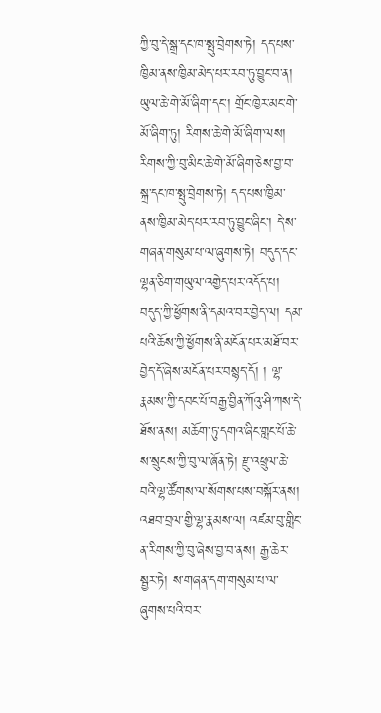ཀྱི་བུ་དེ་སྒྲ་དང་ཁ་སྤུ་བྲེགས་ཏེ། དད་པས་ཁྱིམ་ནས་ཁྱིམ་མེད་པར་རབ་ཏུ་བྱུང་བ་ན། ཡུལ་ཆེ་གེ་མོ་ཞིག་དང་། གྲོང་ཁྱེར་མང་གེ་མོ་ཞིག་ཏུ། རིགས་ཆེ་གེ་མོ་ཞིག་ལས། རིགས་ཀྱི་བུ་མིང་ཆེ་གེ་མོ་ཞིག་ཅེས་བྱ་བ་སྐྲ་དང་ཁ་སྤུ་བྲེགས་ཏེ། དད་པས་ཁྱིམ་ནས་ཁྱིམ་མེད་པར་རབ་ཏུ་བྱུང་ཞིང་། དེ་ས་གཞན་གསུམ་པ་ལ་ཞུགས་ཏེ། བདུད་དང་ལྷན་ཅིག་གཡུལ་འགྱེད་པར་འདོད་པ། བདུད་ཀྱི་ཕྱོགས་ནི་དམའ་བར་བྱེད་ལ། དམ་པའི་ཆོས་ཀྱི་ཕྱོགས་ནི་མངོན་པར་མཐོ་བར་བྱེད་དོ་ཞེས་མངོན་པར་བསྙད་དོ། ། ལྷ་རྣམས་ཀྱི་དབང་པོ་བརྒྱ་བྱིན་ཀོའུ་ཤི་ཀས་དེ་ཐོས་ནས། མཆོག་ཏུ་དགའ་ཞིང་གླང་པོ་ཆེ་ས་སྲུངས་ཀྱི་བུ་ལ་ཞོན་ཏེ། རྫུ་འཕྲུལ་ཆེ་བའི་ལྷ་ཚོགས་ལ་སོགས་པས་བསྐོར་ནས། འཐབ་བྲལ་གྱི་ལྷ་རྣམས་ལ། འཛམ་བུ་གླིང་ན་རིགས་ཀྱི་བུ་ཞེས་བྱ་བ་ནས། རྒྱ་ཆེར་སྦྱར་ཏེ། ས་གཞན་དག་གསུམ་པ་ལ་ཞུགས་པའི་བར་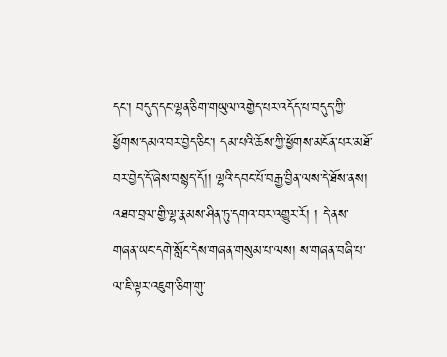དང་། བདུད་དང་ལྷན་ཅིག་གཡུལ་འགྱེད་པར་འདོད་པ་བདུད་ཀྱི་ཕྱོགས་དམའ་བར་བྱེད་ཅིང་། དམ་པའི་ཆོས་ཀྱི་ཕྱོགས་མངོན་པར་མཐོ་བར་བྱེད་དོ་ཞེས་བསྙད་དོ།། ལྷའི་དབང་པོ་བརྒྱ་བྱིན་ལས་དེ་ཐོས་ནས། འཐབ་བྲལ་གྱི་ལྷ་རྣམས་ཤིན་ཏུ་དགའ་བར་འགྱུར་རོ། ། དེ་ནས་གཞན་ཡང་དགེ་སློང་དེས་གཞན་གསུམ་པ་ལས། ས་གཞན་བཞི་པ་ལ་ཇི་ལྟར་འཇུག་ཅིག་གུ་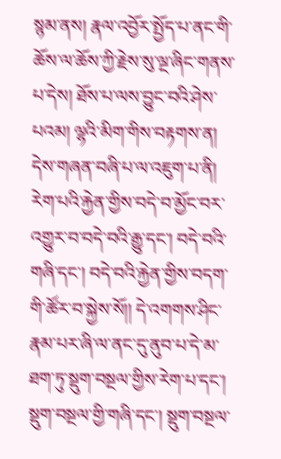སྙམ་ནས། རྣལ་འབྱོར་སྤྱོད་པ་ནང་གི་ཆོས་ལ་ཆོས་ཀྱི་རྗེས་སུ་ལྔ་ཞིང་གནས་པ་དེས། ཐོས་པ་ལས་བྱུང་བའི་ཤེས་པའམ། ལྷའི་མིག་གིས་བརྟགས་ན། དེས་གཞན་བཞི་པ་ལ་འཇུག་པ་ནི། རེག་པའི་རྐྱེན་གྱིས་བདེ་བ་མྱོང་བར་འགྱུར་བ་བདེ་བའི་རྒྱུ་དང་། བདེ་བའི་གཞི་དང་། བདེ་བའི་རྐྱེན་གྱིས་བདག་གི་ཚོར་བ་སྐྱེས་སོ།། དེ་འགགས་ཤིང་རྣམ་པར་ཞི་ལ་ནང་དུ་ནུབ་པ་དེ་མ་ཐག་ཏུ་སྡུག་བསྔལ་གྱིས་རེག་པ་དང་། སྡུག་བསྔལ་གྱི་གཞི་དང་། སྡུག་བསྔལ་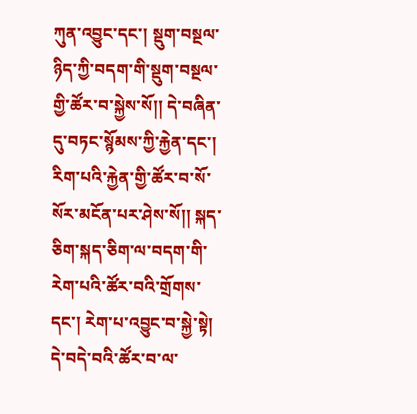ཀུན་འབྱུང་དང་། སྡུག་བསྔལ་ཉིད་ཀྱི་བདག་གི་སྡུག་བསྔལ་གྱི་ཚོར་བ་སྐྱེས་སོ།། དེ་བཞིན་དུ་བཏང་སྙོམས་ཀྱི་རྐྱེན་དང་། རིག་པའི་རྐྱེན་གྱི་ཚོར་བ་སོ་སོར་མངོན་པར་ཤེས་སོ།། སྐད་ཅིག་སྐད་ཅིག་ལ་བདག་གི་རེག་པའི་ཚོར་བའི་གྲོགས་དང་། རེག་པ་འབྱུང་བ་སྐྱེ་སྟེ། དེ་བདེ་བའི་ཚོར་བ་ལ་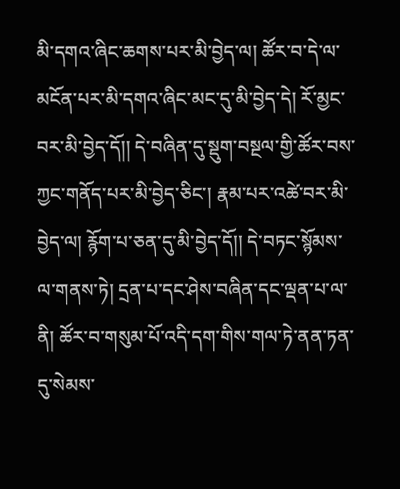མི་དགའ་ཞིང་ཆགས་པར་མི་བྱེད་ལ། ཚོར་བ་དེ་ལ་མངོན་པར་མི་དགའ་ཞིང་མང་དུ་མི་བྱེད་དེ། རོ་མྱང་བར་མི་བྱེད་དོ།། དེ་བཞིན་དུ་སྡུག་བསྔལ་གྱི་ཚོར་བས་ཀྱང་གནོད་པར་མི་བྱེད་ཅིང་། རྣམ་པར་འཚེ་བར་མི་བྱེད་ལ། རྙོག་པ་ཅན་དུ་མི་བྱེད་དོ།། དེ་བཏང་སྙོམས་ལ་གནས་ཏེ། དྲན་པ་དང་ཤེས་བཞིན་དང་ལྡན་པ་ལ་ནི། ཚོར་བ་གསུམ་པོ་འདི་དག་གིས་གལ་ཏེ་ནན་ཏན་དུ་སེམས་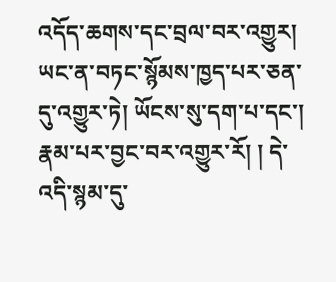འདོད་ཆགས་དང་བྲལ་བར་འགྱུར། ཡང་ན་བཏང་སྙོམས་ཁྱད་པར་ཅན་དུ་འགྱུར་ཏེ། ཡོངས་སུ་དག་པ་དང་། རྣམ་པར་བྱང་བར་འགྱུར་རོ། ། དེ་འདི་སྙམ་དུ་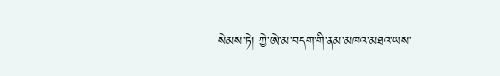སེམས་ཏེ། ཀྱེ་ཨེ་མ་བདག་གི་ནམ་མཁའ་མཐའ་ཡས་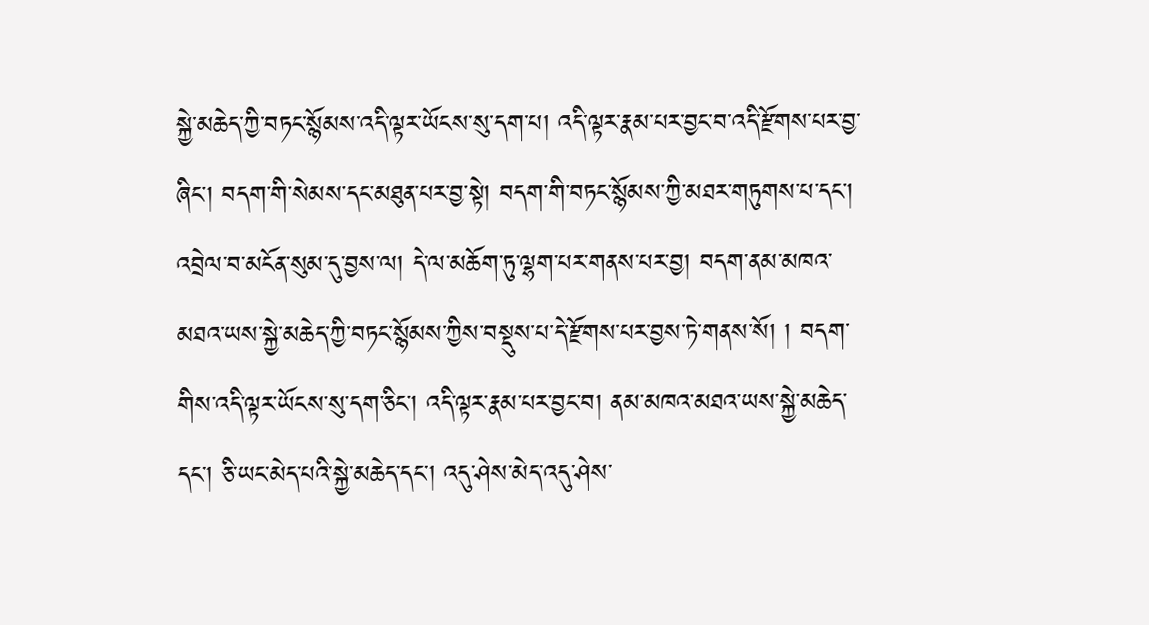སྐྱེ་མཆེད་ཀྱི་བཏང་སྙོམས་འདི་ལྟར་ཡོངས་སུ་དག་པ། འདི་ལྟར་རྣམ་པར་བྱང་བ་འདི་རྫོགས་པར་བྱ་ཞིང་། བདག་གི་སེམས་དང་མཐུན་པར་བྱ་སྟེ། བདག་གི་བཏང་སྙོམས་ཀྱི་མཐར་གཏུགས་པ་དང་། འབྲེལ་བ་མངོན་སུམ་དུ་བྱས་ལ། དེ་ལ་མཆོག་ཏུ་ལྷག་པར་གནས་པར་བྱ། བདག་ནམ་མཁའ་མཐའ་ཡས་སྐྱེ་མཆེད་ཀྱི་བཏང་སྙོམས་ཀྱིས་བསྡུས་པ་དེ་རྫོགས་པར་བྱས་ཏེ་གནས་སོ། ། བདག་གིས་འདི་ལྟར་ཡོངས་སུ་དག་ཅིང་། འདི་ལྟར་རྣམ་པར་བྱང་བ། ནམ་མཁའ་མཐའ་ཡས་སྐྱེ་མཆེད་དང་། ཅི་ཡང་མེད་པའི་སྐྱེ་མཆེད་དང་། འདུ་ཤེས་མེད་འདུ་ཤེས་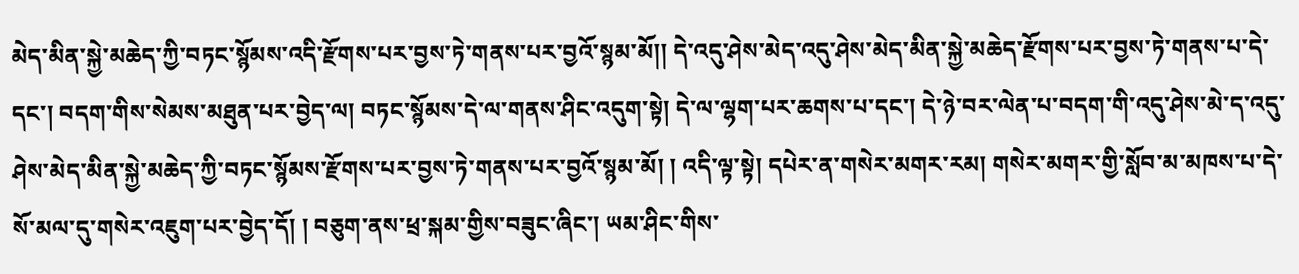མེད་མིན་སྐྱེ་མཆེད་ཀྱི་བཏང་སྙོམས་འདི་རྫོགས་པར་བྱས་ཏེ་གནས་པར་བྱའོ་སྙམ་མོ།། དེ་འདུ་ཤེས་མེད་འདུ་ཤེས་མེད་མིན་སྐྱེ་མཆེད་རྫོགས་པར་བྱས་ཏེ་གནས་པ་དེ་དང་། བདག་གིས་སེམས་མཐུན་པར་བྱེད་ལ། བཏང་སྙོམས་དེ་ལ་གནས་ཤིང་འདུག་སྟེ། དེ་ལ་ལྷག་པར་ཆགས་པ་དང་། དེ་ཉེ་བར་ལེན་པ་བདག་གི་འདུ་ཤེས་མེ་ད་འདུ་ཤེས་མེད་མིན་སྐྱེ་མཆེད་ཀྱི་བཏང་སྙོམས་རྫོགས་པར་བྱས་ཏེ་གནས་པར་བྱའོ་སྙམ་མོ། ། འདི་ལྟ་སྟེ། དཔེར་ན་གསེར་མགར་རམ། གསེར་མགར་གྱི་སློབ་མ་མཁས་པ་དེ་སོ་མལ་དུ་གསེར་འཇུག་པར་བྱེད་དོ། ། བཅུག་ནས་ཕྲ་སྐམ་གྱིས་བཟུང་ཞིང་། ཡམ་ཤིང་གིས་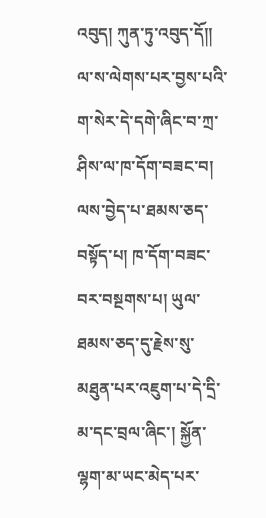འབུད། ཀུན་ཏུ་འབུད་དོ།། ལ་ས་ལེགས་པར་བྱས་པའི་ག་སེར་དེ་དགེ་ཞིང་བ་ཀྲ་ཤིས་ལ་ཁ་དོག་བཟང་བ། ལས་བྱེད་པ་ཐམས་ཅད་བསྟོད་པ། ཁ་དོག་བཟང་བར་བསྔགས་པ། ཡུལ་ཐམས་ཅད་དུ་རྗེས་སུ་མཐུན་པར་འཇུག་པ་དེ་དྲི་མ་དང་བྲལ་ཞིང་། སྐྱོན་ལྷག་མ་ཡང་མེད་པར་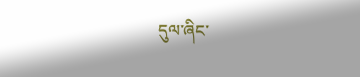དུལ་ཞིང་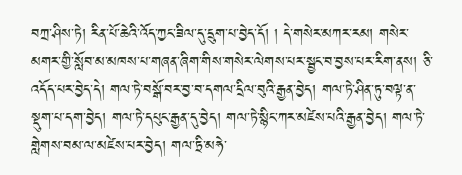བཀྲ་ཤིས་ཏེ། རིན་པོ་ཆེའི་འོད་ཀྱང་ཟིལ་དུ་དྲུག་པ་བྱེད་དོ། ། དེ་གསེར་མཀར་རམ། གསེར་མགར་གྱི་སློབ་མ་མཁས་པ་གཞན་ཞིག་གིས་གསེར་ལེགས་པར་སྦྱང་བ་བྱས་པར་རིག་ནས། ཅི་འདོད་པར་བྱེད་དེ། གལ་ཏེ་བསྒོ་བར་བྱ་བ་དགལ་དྲིལ་བུའི་རྒྱན་བྱེད། གལ་ཏེ་ཤིན་ཏུ་བལྟ་ན་སྡུག་པ་དག་བྱེད། གལ་ཏེ་དཔུང་རྒྱན་དུ་བྱེད། གལ་ཏེ་སྙིང་ཀར་མཛེས་པའི་རྒྱན་བྱེད། གལ་ཏེ་གླེགས་བམ་ལ་མཛེས་པར་བྱེད། གལ་ཏྲི་མཧེ་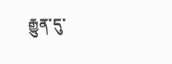རྒྱུན་དུ་